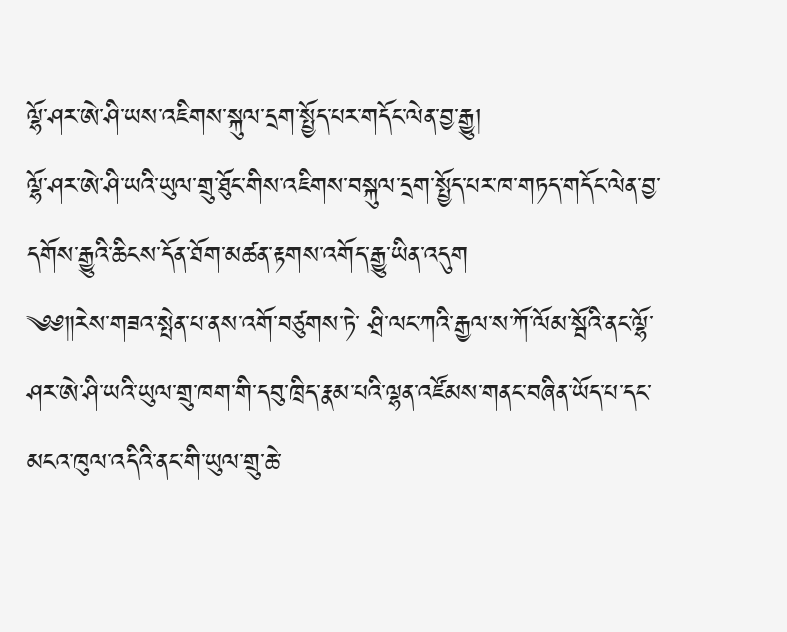ལྷོ་ཤར་ཨེ་ཤི་ཡས་འཇིགས་སྐུལ་དྲག་སྤྱོད་པར་གདོང་ལེན་བྱ་རྒྱུ།
ལྷོ་ཤར་ཨེ་ཤི་ཡའི་ཡུལ་གྲུ་ཐོུང་གིས་འཇིགས་བསྐུལ་དྲག་སྤྱོད་པར་ཁ་གཏད་གདོང་ལེན་བྱ་དགོས་རྒྱུའི་ཆིངས་དོན་ཐོག་མཚན་རྟགས་འགོད་རྒྱུ་ཡིན་འདུག
༄༅༎རེས་གཟའ་སྤེན་པ་ནས་འགོ་བཙུགས་ཏེ་ ཤྲི་ལང་ཀའི་རྒྱལ་ས་ཀོ་ལོམ་སྦོའི་ནང་ལྷོ་ཤར་ཨེ་ཤི་ཡའི་ཡུལ་གྲུ་ཁག་གི་དབུ་ཁྲིད་རྣམ་པའི་ལྷན་འཛོམས་གནང་བཞིན་ཡོད་པ་དང་ མངའ་ཁུལ་འདིའི་ནང་གི་ཡུལ་གྲུ་ཆེ་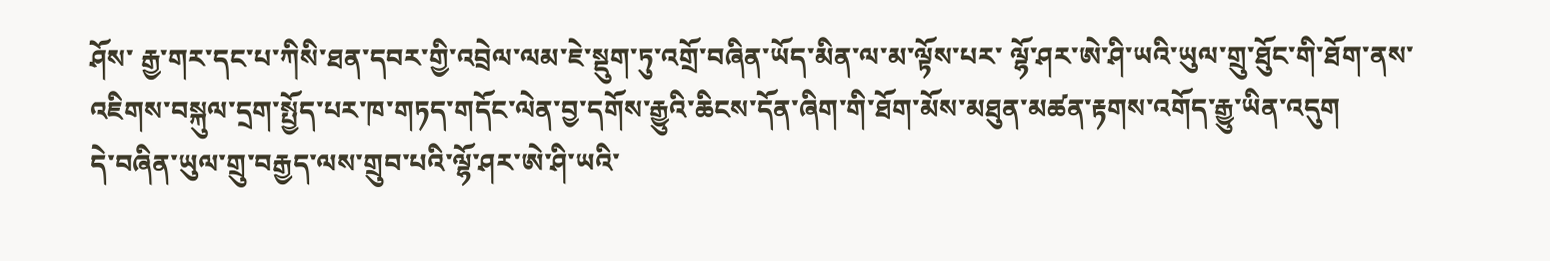ཤོས་ རྒྱ་གར་དང་པ་ཀིསི་ཐན་དབར་གྱི་འབྲེལ་ལམ་ཇེ་སྡུག་ཏུ་འགྲོ་བཞིན་ཡོད་མིན་ལ་མ་ལྟོས་པར་ ལྷོ་ཤར་ཨེ་ཤི་ཡའི་ཡུལ་གྲུ་ཐོུང་གི་ཐོག་ནས་འཇིགས་བསྐུལ་དྲག་སྤྱོད་པར་ཁ་གཏད་གདོང་ལེན་བྱ་དགོས་རྒྱུའི་ཆིངས་དོན་ཞིག་གི་ཐོག་མོས་མཐུན་མཚན་རྟགས་འགོད་རྒྱུ་ཡིན་འདུག
དེ་བཞིན་ཡུལ་གྲུ་བརྒྱད་ལས་གྲུབ་པའི་ལྷོ་ཤར་ཨེ་ཤི་ཡའི་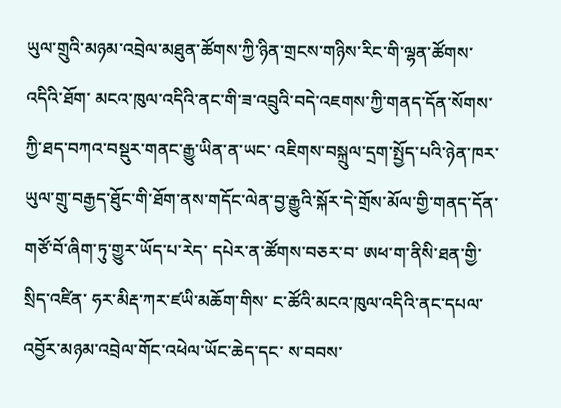ཡུལ་གྲུའི་མཉམ་འབྲེལ་མཐུན་ཚོགས་ཀྱི་ཉིན་གྲངས་གཉིས་རིང་གི་ལྷན་ཚོགས་འདིའི་ཐོག་ མངའ་ཁུལ་འདིའི་ནང་གི་ཟ་འབྲུའི་བདེ་འཇགས་ཀྱི་གནད་དོན་སོགས་ཀྱི་ཐད་བཀའ་བསྡུར་གནང་རྒྱུ་ཡིན་ན་ཡང་ འཇིགས་བསྐྲུལ་དྲག་སྤྱོད་པའི་ཉེན་ཁར་ ཡུལ་གྲུ་བརྒྱད་ཐོུང་གི་ཐོག་ནས་གདོང་ལེན་བྱ་རྒྱུའི་སྐོར་དེ་གྲོས་མོལ་གྱི་གནད་དོན་གཙོ་བོ་ཞིག་ཏུ་གྱུར་ཡོད་པ་རེད་ དཔེར་ན་ཚོགས་བཅར་བ་ ཨཕ་ག་ནིསི་ཐན་གྱི་སྲིད་འཛིན་ ཧར་མིརྡ་ཀར་ཛཡི་མཆོག་གིས་ ང་ཚོའི་མངའ་ཁུལ་འདིའི་ནང་དཔལ་འབྱོར་མཉམ་འབྲེལ་གོང་འཕེལ་ཡོང་ཆེད་དང་ ས་བབས་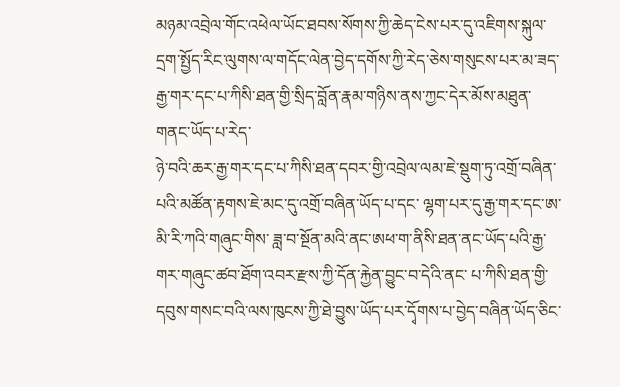མཉམ་འབྲེལ་གོང་འཕེལ་ཡོང་ཐབས་སོགས་ཀྱི་ཆེད་ངེས་པར་དུ་འཇིགས་སྐུལ་དྲག་སྤྱོད་རིང་ལུགས་ལ་གདོང་ལེན་བྱེད་དགོས་ཀྱི་རེད་ཅེས་གསུངས་པར་མ་ཟད་ རྒྱ་གར་དང་པ་ཀིསི་ཐན་གྱི་སྲིད་བློན་རྣམ་གཉིས་ནས་ཀྱང་དེར་མོས་མཐུན་གནང་ཡོད་པ་རེད་
ཉེ་བའི་ཆར་རྒྱ་གར་དང་པ་ཀིསི་ཐན་དབར་གྱི་འབྲེལ་ལམ་ཇེ་སྡུག་ཏུ་འགྲོ་བཞིན་པའི་མཚོན་རྟགས་ཇེ་མང་དུ་འགྲོ་བཞིན་ཡོད་པ་དང་ ལྷག་པར་དུ་རྒྱ་གར་དང་ཨ་མི་རི་ཀའི་གཞུང་གིས་ ཟླ་བ་སྔོན་མའི་ནང་ཨཕ་ག་ནིསི་ཐན་ནང་ཡོད་པའི་རྒྱ་གར་གཞུང་ཚབ་ཐོག་འབར་རྫས་ཀྱི་དོན་རྐྱེན་བྱུང་བ་དེའི་ནང་ པ་ཀིསི་ཐན་གྱི་དབུས་གསང་བའི་ལས་ཁུངས་ཀྱི་ཐེ་བྱུས་ཡོད་པར་དྭོགས་པ་བྱེད་བཞིན་ཡོད་ཅིང་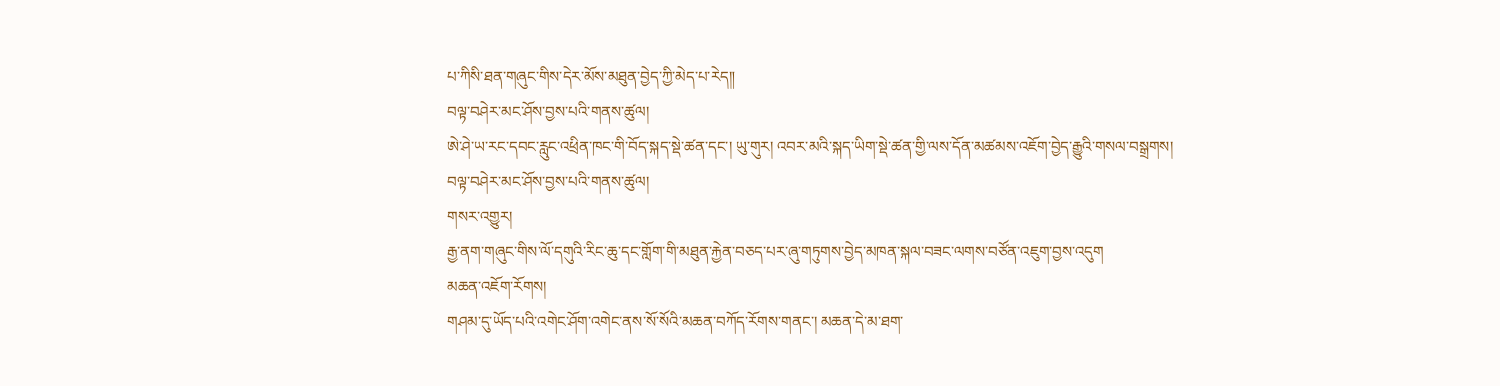པ་ཀིསི་ཐན་གཞུང་གིས་དེར་མོས་མཐུན་བྱེད་ཀྱི་མེད་པ་རེད༎
བལྟ་བཤེར་མང་ཤོས་བྱས་པའི་གནས་ཚུལ།
ཨེ་ཤེ་ཡ་རང་དབང་རླུང་འཕྲིན་ཁང་གི་བོད་སྐད་སྡེ་ཚན་དང་། ཡུ་གུར། འབར་མའི་སྐད་ཡིག་སྡེ་ཚན་གྱི་ལས་དོན་མཚམས་འཇོག་བྱེད་རྒྱུའི་གསལ་བསྒྲགས།
བལྟ་བཤེར་མང་ཤོས་བྱས་པའི་གནས་ཚུལ།
གསར་འགྱུར།
རྒྱ་ནག་གཞུང་གིས་ལོ་དགུའི་རིང་ཆུ་དང་གློག་གི་མཐུན་རྐྱེན་བཅད་པར་ཞུ་གཏུགས་བྱེད་མཁན་སྐལ་བཟང་ལགས་བཙོན་འཇུག་བྱས་འདུག
མཆན་འཇོག་རོགས།
གཤམ་དུ་ཡོད་པའི་འགེང་ཤོག་འགེང་ནས་སོ་སོའི་མཆན་བཀོད་རོགས་གནང་། མཆན་དེ་མ་ཐག་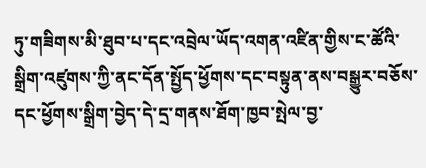ཏུ་གཟིགས་མི་ཐུབ་པ་དང་འབྲེལ་ཡོད་འགན་འཛིན་གྱིས་ང་ཚོའི་སྒྲིག་འཛུགས་ཀྱི་ནང་དོན་སྤྱོད་ཕྱོགས་དང་བསྟུན་ནས་བསྒྱུར་བཅོས་དང་ཕྱོགས་སྒྲིག་བྱེད་དེ་དྲ་གནས་ཐོག་ཁྱབ་སྤེལ་བྱ་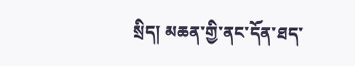སྲིད། མཆན་གྱི་ནང་དོན་ཐད་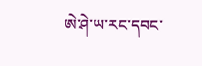ཨེ་ཤེ་ཡ་རང་དབང་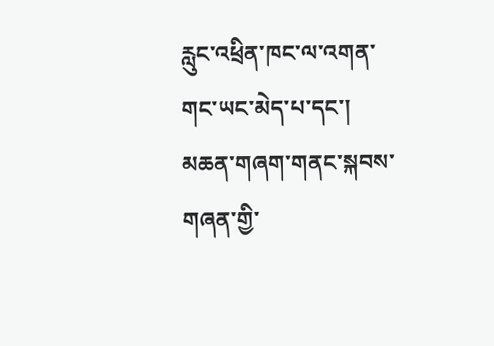རླུང་འཕྲིན་ཁང་ལ་འགན་གང་ཡང་མེད་པ་དང་། མཆན་གཞག་གནང་སྐབས་གཞན་གྱི་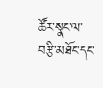ཚོར་སྣང་ལ་བརྩི་མཐོང་དང་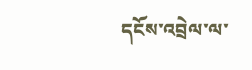དངོས་འབྲེལ་ལ་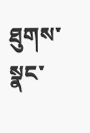ཐུགས་སྣང་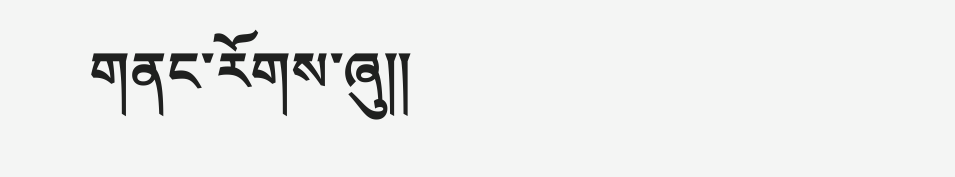གནང་རོགས་ཞུ༎